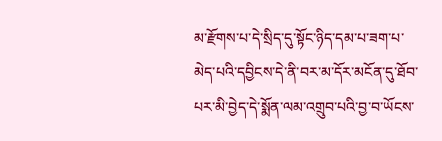མ་རྫོགས་པ་དེ་སྲིད་དུ་སྟོང་ཉིད་དམ་པ་ཟག་པ་མེད་པའི་དབྱིངས་དེ་ནི་བར་མ་དོར་མངོན་དུ་ཐོབ་པར་མི་བྱེད་དེ་སྨོན་ལམ་འགྲུབ་པའི་བྱ་བ་ཡོངས་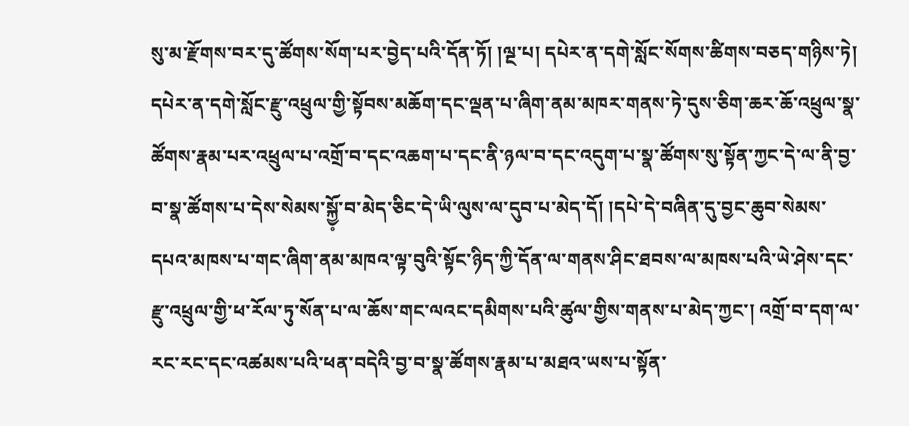སུ་མ་རྫོགས་བར་དུ་ཚོགས་སོག་པར་བྱེད་པའི་དོན་ཏོ། །ལྔ་པ། དཔེར་ན་དགེ་སློང་སོགས་ཚིགས་བཅད་གཉིས་ཏེ། དཔེར་ན་དགེ་སློང་རྫུ་འཕྲུལ་གྱི་སྟོབས་མཆོག་དང་ལྡན་པ་ཞིག་ནམ་མཁར་གནས་ཏེ་དུས་ཅིག་ཆར་ཆོ་འཕྲུལ་སྣ་ཚོགས་རྣམ་པར་འཕྲུལ་པ་འགྲོ་བ་དང་འཆག་པ་དང་ནི་ཉལ་བ་དང་འདུག་པ་སྣ་ཚོགས་སུ་སྟོན་ཀྱང་དེ་ལ་ནི་བྱ་བ་སྣ་ཚོགས་པ་དེས་སེམས་སྐྱོ༷་བ་མེད་ཅིང་དེ་ཡི་ལུས་ལ་དུབ་པ་མེད་དོ། །དཔེ་དེ་བཞིན་དུ་བྱང་ཆུབ་སེམས་དཔའ་མཁས་པ་གང་ཞིག་ནམ་མཁའ་ལྟ་བུའི་སྟོང་ཉིད་ཀྱི་དོན་ལ་གནས་ཤིང་ཐབས་ལ་མཁས་པའི་ཡེ་ཤེས་དང་རྫུ་འཕྲུལ་གྱི་ཕ་རོལ་ཏུ་སོན་པ་ལ་ཆོས་གང་ལའང་དམིགས་པའི་ཚུལ་གྱིས་གནས་པ་མེད་ཀྱང་། འགྲོ་བ་དག་ལ་རང་རང་དང་འཚམས་པའི་ཕན་བདེའི་བྱ་བ་སྣ་ཚོགས་རྣམ་པ་མཐའ་ཡས་པ་སྟོན་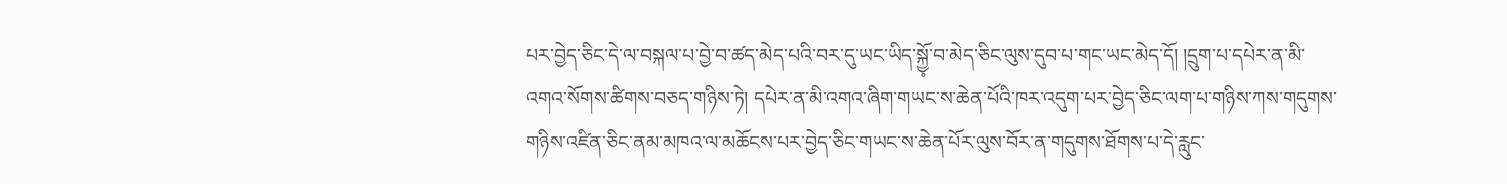པར་བྱེད་ཅིང་དེ་ལ་བསྐལ་པ་བྱེ་བ་ཚད་མེད་པའི་བར་དུ་ཡང་ཡིད་སྐྱོ༷་བ་མེད་ཅིང་ལུས་དུབ་པ་གང་ཡང་མེད་དོ། །དྲུག་པ་དཔེར་ན་མི་འགའ་སོགས་ཚིགས་བཅད་གཉིས་ཏེ། དཔེར་ན་མི་འགའ་ཞིག་གཡང་ས་ཆེན་པོའི་ཁར་འདུག་པར་བྱེད་ཅིང་ལག་པ་གཉིས་ཀས་གདུགས་གཉིས་འཛིན་ཅིང་ནམ་མཁའ་ལ་མཆོངས་པར་བྱེད་ཅིང་གཡང་ས་ཆེན་པོར་ལུས་བོར་ན་གདུགས་ཐོགས་པ་དེ་རླུང་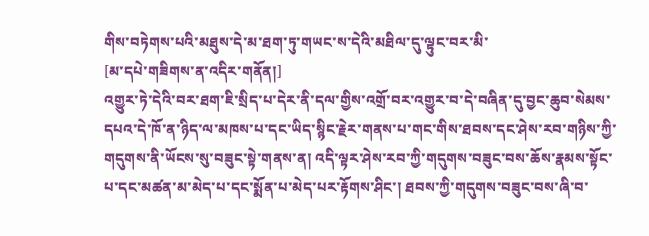གིས་བཏེགས་པའི་མཐུས་དེ་མ་ཐག་ཏུ་གཡང་ས་དེའི་མཐིལ་དུ་ལྟུང་བར་མི་
[མ་དཔེ་གཟིགས་ན་འདིར་གནོན།]
འགྱུར་ཏེ་དེའི་བར་ཐག་ཇི་སྲིད་པ་དེར་ནི་དལ་གྱིས་འགྲོ་བར་འགྱུར་བ་དེ་བཞིན་དུ་བྱང་ཆུབ་སེམས་དཔའ་དེ་ཁོ་ན་ཉིད་ལ་མཁས་པ་དང་ཡིད་སྙིང་རྗེར་གནས་པ་གང་གིས་ཐབས་དང་ཤེས་རབ་གཉིས་ཀྱི་གདུགས་ནི་ཡོངས་སུ་བཟུང་སྟེ་གནས་ན། འདི་ལྟར་ཤེས་རབ་ཀྱི་གདུགས་བཟུང་བས་ཆོས་རྣམས་སྟོང་པ་དང་མཚན་མ་མེད་པ་དང་སྨོན་པ་མེད་པར་རྟོགས་ཤིང་། ཐབས་ཀྱི་གདུགས་བཟུང་བས་ཞི་བ་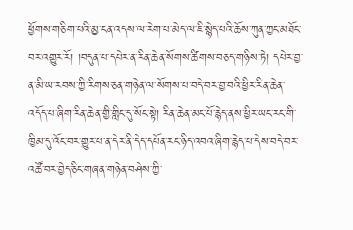ཕྱོགས་གཅིག་པའི་མྱ་ངན་འདས་ལ་རེག་པ་མེད་ལ་ཇི་སྙེད་པའི་ཆོས་ཀུན་ཀྱང་མཐོང་བར་འགྱུར་རོ། །བདུན་པ་དཔེར་ན་རིན་ཆེན་སོགས་ཚིགས་བཅད་གཉིས་ཏེ། དཔེར་བྱ་ན་མི་ཡ་རབས་ཀྱི་རིགས་ཅན་གཉེན་ལ་སོགས་པ་བདེ་བར་བྱ་བའི་ཕྱིར་རིན་ཆེན་འདོད་པ་ཞིག་རིན་ཆེན་གྱི་གླིང་དུ་སོང་སྟེ། རིན་ཆེན་མང་པོ་རྙེད་ནས་ཕྱིར་ཡང་རང་གི་ཁྱིམ་དུ་འོང་བར་གྱུར་པ་ན་དེར་ནི་དེད་དཔོན་རང་ཉིད་འབའ་ཞིག་རྙེད་པ་དེས་བདེ་བར་འཚོ་བར་བྱེད་ཅིང་གཞན་གཉེན་བཤེས་ཀྱི་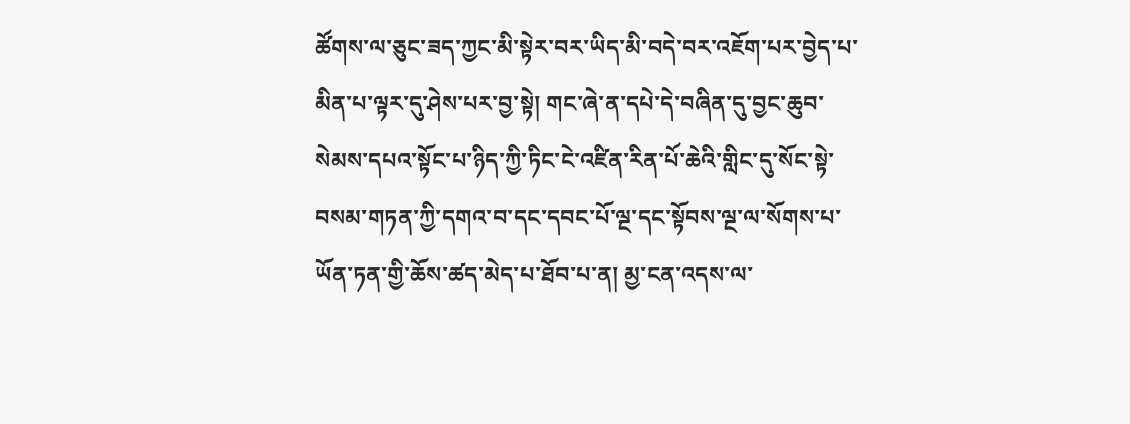ཚོགས་ལ་ཅུང་ཟད་ཀྱང་མི་སྟེར་བར་ཡིད་མི་བདེ་བར་འཇོག་པར་བྱེད་པ་མིན་པ་ལྟར་དུ་ཤེས་པར་བྱ་སྟེ། གང་ཞེ་ན་དཔེ་དེ་བཞིན་དུ་བྱང་ཆུབ་སེམས་དཔའ་སྟོང་པ་ཉིད་ཀྱི་ཏིང་ངེ་འཛིན་རིན་པོ་ཆེའི་གླིང་དུ་སོང་སྟེ་བསམ་གཏན་ཀྱི་དགའ་བ་དང་དབང་པོ་ལྔ་དང་སྟོབས་ལྔ་ལ་སོགས་པ་ཡོན་ཏན་གྱི་ཆོས་ཚད་མེད་པ་ཐོབ་པ་ན། མྱ་ངན་འདས་ལ་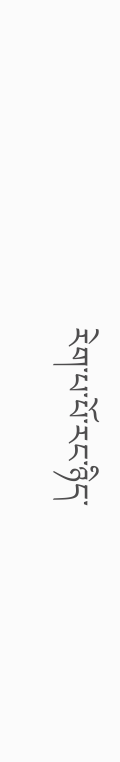རེག་པ་པོ་རང་ཉིད་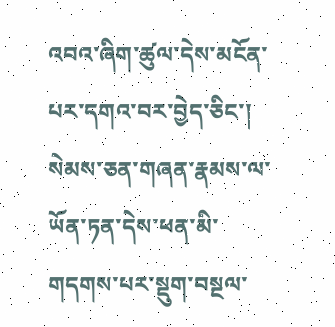འབའ་ཞིག་ཚུལ་དེས་མངོན་པར་དགའ་བར་བྱེད་ཅིང་། སེམས་ཅན་གཞན་རྣམས་ལ་ཡོན་ཏན་དེས་ཕན་མི་གདགས་པར་སྡུག་བསྔལ་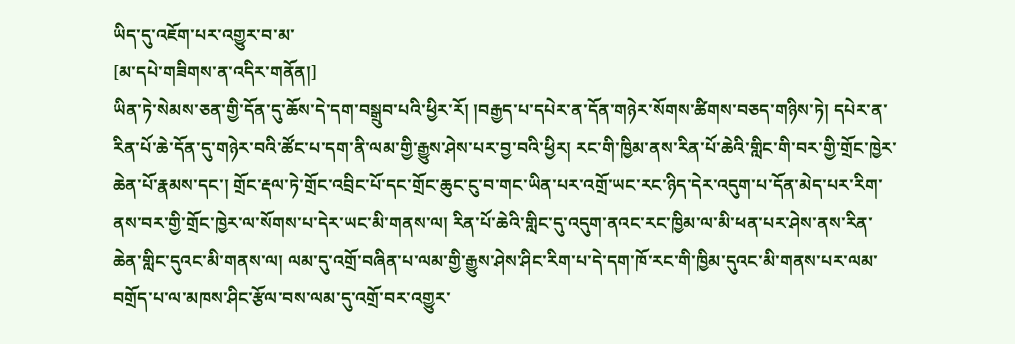ཡིད་དུ་འཇོག་པར་འགྱུར་བ་མ་
[མ་དཔེ་གཟིགས་ན་འདིར་གནོན།]
ཡིན་ཏེ་སེམས་ཅན་གྱི་དོན་དུ་ཆོས་དེ་དག་བསྒྲུབ་པའི་ཕྱིར་རོ། །བརྒྱད་པ་དཔེར་ན་དོན་གཉེར་སོགས་ཚིགས་བཅད་གཉིས་ཏེ། དཔེར་ན་རིན་པོ་ཆེ་དོན་དུ་གཉེར་བའི་ཚོང་པ་དག་ནི་ལམ་གྱི་རྒྱུས་ཤེས་པར་བྱ་བའི་ཕྱིར། རང་གི་ཁྱིམ་ནས་རིན་པོ་ཆེའི་གླིང་གི་བར་གྱི་གྲོང་ཁྱེར་ཆེན་པོ་རྣམས་དང་། གྲོང་རྡལ་ཏེ་གྲོང་འབྲིང་པོ་དང་གྲོང་ཆུང་ངུ་བ་གང་ཡིན་པར་འགྲོ་ཡང་རང་ཉིད་དེར་འདུག་པ་དོན་མེད་པར་རིག་ནས་བར་གྱི་གྲོང་ཁྱེར་ལ་སོགས་པ་དེར་ཡང་མི་གནས་ལ། རིན་པོ་ཆེའི་གླིང་དུ་འདུག་ནའང་རང་ཁྱིམ་ལ་མི་ཕན་པར་ཤེས་ནས་རིན་ཆེན་གླིང་དུའང་མི་གནས་ལ། ལམ་དུ་འགྲོ་བཞིན་པ་ལམ་གྱི་རྒྱུས་ཤེས་ཤིང་རིག་པ་དེ་དག་ཁོ་རང་གི་ཁྱིམ་དུའང་མི་གནས་པར་ལམ་བགྲོད་པ་ལ་མཁས་ཤིང་རྩོལ་བས་ལམ་དུ་འགྲོ་བར་འགྱུར་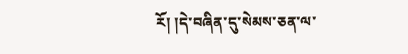རོ། །དེ་བཞིན་དུ་སེམས་ཅན་ལ་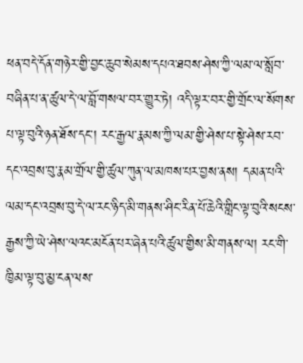ཕན་བདེ་དོན་གཉེར་གྱི་བྱང་ཆུབ་སེམས་དཔའ་ཐབས་ཤེས་ཀྱི་ལམ་ལ་སློབ་བཞིན་པ་ན་ཚུལ་དེ་ལ་བློ་གསལ་བར་གྱུར་ཏེ། འདི་ལྟར་བར་གྱི་གྲོང་ལ་སོགས་པ་ལྟ་བུའི་ཉན་ཐོས་དང་། རང་རྒྱལ་རྣམས་ཀྱི་ལམ་གྱི་ཤེས་པ་སྟེ་ཤེས་རབ་དང་འབྲས་བུ་རྣམ་གྲོལ་གྱི་ཚུལ་ཀུན་ལ་མཁས་པར་བྱས་ནས། དམན་པའི་ལམ་དང་འབྲས་བུ་དེ་ལ་རང་ཉིད་མི་གནས་ཤིང་རིན་པོ་ཆེའི་གླིང་ལྟ་བུའི་སངས་རྒྱས་ཀྱི་ཡེ་ཤེས་ལའང་མངོན་པར་ཞེན་པའི་ཚུལ་གྱིས་མི་གནས་ལ། རང་གི་ཁྱིམ་ལྟ་བུ་མྱ་ངན་ལས་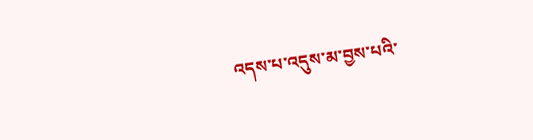འདས་པ་འདུས་མ་བྱས་པའི་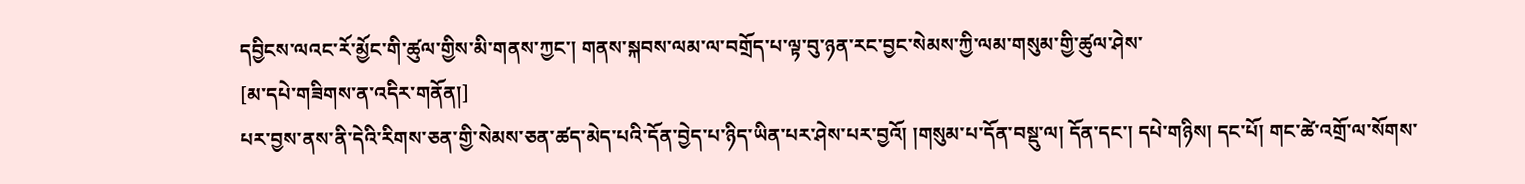དབྱིངས་ལའང་རོ་མྱོང་གི་ཚུལ་གྱིས་མི་གནས་ཀྱང་། གནས་སྐབས་ལམ་ལ་བགྲོད་པ་ལྟ་བུ་ཉན་རང་བྱང་སེམས་ཀྱི་ལམ་གསུམ་གྱི་ཚུལ་ཤེས་
[མ་དཔེ་གཟིགས་ན་འདིར་གནོན།]
པར་བྱས་ནས་ནི་དེའི་རིགས་ཅན་གྱི་སེམས་ཅན་ཚད་མེད་པའི་དོན་བྱེད་པ་ཉིད་ཡིན་པར་ཤེས་པར་བྱའོ། །གསུམ་པ་དོན་བསྡུ་ལ། དོན་དང་། དཔེ་གཉིས། དང་པོ། གང་ཚེ་འགྲོ་ལ་སོགས་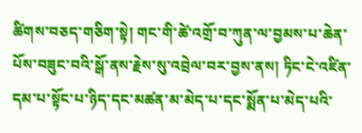ཚིགས་བཅད་གཅིག་སྟེ། གང་གི་ཚེ་འགྲོ་བ་ཀུན་ལ་བྱམས་པ་ཆེན་པོས་བཟུང་བའི་སྒོ་ནས་རྗེས་སུ་འབྲེལ་བར་བྱས་ནས། ཏིང་ངེ་འཛིན་དམ་པ་སྟོང་པ་ཉིད་དང་མཚན་མ་མེད་པ་དང་སྨོན་པ་མེད་པའི་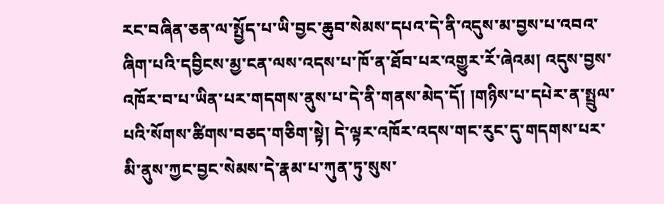རང་བཞིན་ཅན་ལ་སྤྱོད་པ་ཡི་བྱང་ཆུབ་སེམས་དཔའ་དེ་ནི་འདུས་མ་བྱས་པ་འབའ་ཞིག་པའི་དབྱིངས་མྱ་ངན་ལས་འདས་པ་ཁོ་ན་ཐོབ་པར་འགྱུར་རོ་ཞེའམ། འདུས་བྱས་འཁོར་བ་པ་ཡིན་པར་གདགས་ནུས་པ་དེ་ནི་གནས་མེད་དོ། །གཉིས་པ་དཔེར་ན་སྤྲུལ་པའི་སོགས་ཚིགས་བཅད་གཅིག་སྟེ། དེ་ལྟར་འཁོར་འདས་གང་རུང་དུ་གདགས་པར་མི་ནུས་ཀྱང་བྱང་སེམས་དེ་རྣམ་པ་ཀུན་ཏུ་སུས་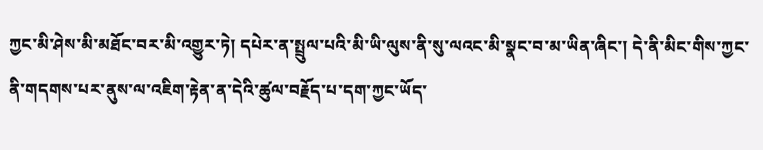ཀྱང་མི་ཤེས་མི་མཐོང་བར་མི་འགྱུར་ཏེ། དཔེར་ན་སྤྲུལ་པའི་མི་ཡི་ལུས་ནི་སུ་ལའང་མི་སྣང་བ་མ་ཡིན་ཞིང་། དེ་ནི་མིང་གིས་ཀྱང་ནི་གདགས་པར་ནུས་ལ་འཇིག་རྟེན་ན་དེའི་ཚུལ་བརྗོད་པ་དག་ཀྱང་ཡོད་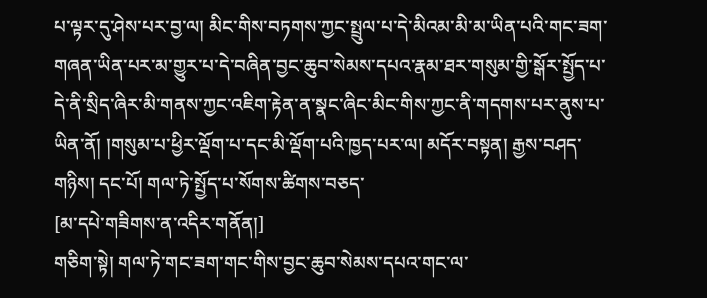པ་ལྟར་དུ་ཤེས་པར་བྱ་ལ། མིང་གིས་བཏགས་ཀྱང་སྤྲུལ་པ་དེ་མིའམ་མི་མ་ཡིན་པའི་གང་ཟག་གཞན་ཡིན་པར་མ་གྱུར་པ་དེ་བཞིན་བྱང་ཆུབ་སེམས་དཔའ་རྣམ་ཐར་གསུམ་གྱི་སྒོར་སྤྱོད་པ་དེ་ནི་སྲིད་ཞིར་མི་གནས་ཀྱང་འཇིག་རྟེན་ན་སྣང་ཞིང་མིང་གིས་ཀྱང་ནི་གདགས་པར་ནུས་པ་ཡིན་ནོ། །གསུམ་པ་ཕྱིར་ལྡོག་པ་དང་མི་ལྡོག་པའི་ཁྱད་པར་ལ། མདོར་བསྟན། རྒྱས་བཤད་གཉིས། དང་པོ། གལ་ཏེ་སྤྱོད་པ་སོགས་ཚིགས་བཅད་
[མ་དཔེ་གཟིགས་ན་འདིར་གནོན།]
གཅིག་སྟེ། གལ་ཏེ་གང་ཟག་གང་གིས་བྱང་ཆུབ་སེམས་དཔའ་གང་ལ་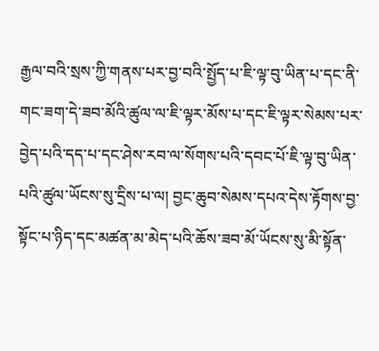རྒྱལ་བའི་སྲས་ཀྱི་གནས་པར་བྱ་བའི་སྤྱོད་པ་ཇི་ལྟ་བུ་ཡིན་པ་དང་ནི་གང་ཟག་དེ་ཟབ་མོའི་ཚུལ་ལ་ཇི་ལྟར་མོས་པ་དང་ཇི་ལྟར་སེམས་པར་བྱེད་པའི་དད་པ་དང་ཤེས་རབ་ལ་སོགས་པའི་དབང་པོ་ཇི་ལྟ་བུ་ཡིན་པའི་ཚུལ་ཡོངས་སུ་དྲིས་པ་ལ། བྱང་ཆུབ་སེམས་དཔའ་དེས་རྟོགས་བྱ་སྟོང་པ་ཉིད་དང་མཚན་མ་མེད་པའི་ཆོས་ཟབ་མོ་ཡོངས་སུ་མི་སྟོན་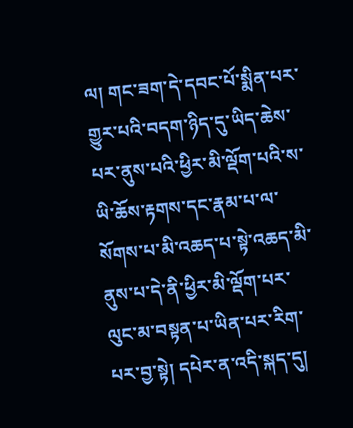ལ། གང་ཟག་དེ་དབང་པོ་སྨིན་པར་གྱུར་པའི་བདག་ཉིད་དུ་ཡིད་ཆེས་པར་ནུས་པའི་ཕྱིར་མི་ལྡོག་པའི་ས་ཡི་ཆོས་རྟགས་དང་རྣམ་པ་ལ་སོགས་པ་མི་འཆད་པ་སྟེ་འཆད་མི་ནུས་པ་དེ་ནི་ཕྱིར་མི་ལྡོག་པར་ལུང་མ་བསྟན་པ་ཡིན་པར་རིག་པར་བྱ་སྟེ། དཔེར་ན་འདི་སྐད་དུ།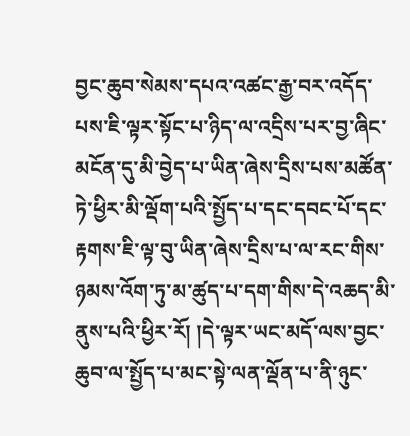བྱང་ཆུབ་སེམས་དཔའ་འཚང་རྒྱ་བར་འདོད་པས་ཇི་ལྟར་སྟོང་པ་ཉིད་ལ་འདྲིས་པར་བྱ་ཞིང་མངོན་དུ་མི་བྱེད་པ་ཡིན་ཞེས་དྲིས་པས་མཚོན་ཏེ་ཕྱིར་མི་ལྡོག་པའི་སྤྱོད་པ་དང་དབང་པོ་དང་རྟགས་ཇི་ལྟ་བུ་ཡིན་ཞེས་དྲིས་པ་ལ་རང་གིས་ཉམས་འོག་ཏུ་མ་ཚུད་པ་དག་གིས་དེ་འཆད་མི་ནུས་པའི་ཕྱིར་རོ། །དེ་ལྟར་ཡང་མདོ་ལས་བྱང་ཆུབ་ལ་སྤྱོད་པ་མང་སྟེ་ལན་ལྡོན་པ་ནི་ཉུང་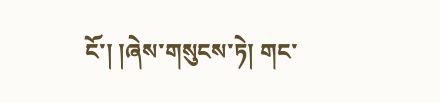ངོ་། །ཞེས་གསུངས་ཏེ། གང་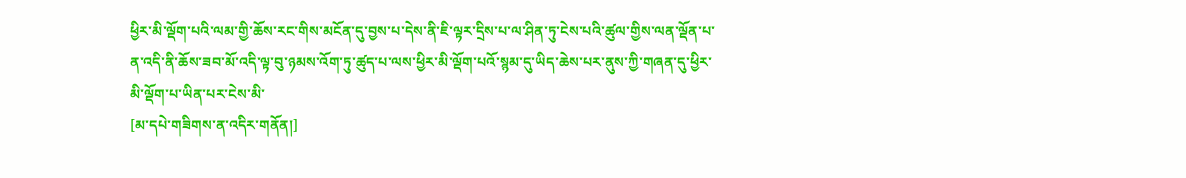ཕྱིར་མི་ལྡོག་པའི་ལམ་གྱི་ཆོས་རང་གིས་མངོན་དུ་བྱས་པ་དེས་ནི་ཇི་ལྟར་དྲིས་པ་ལ་ཤིན་ཏུ་ངེས་པའི་ཚུལ་གྱིས་ལན་ལྡོན་པ་ན་འདི་ནི་ཆོས་ཟབ་མོ་འདི་ལྟ་བུ་ཉམས་འོག་ཏུ་ཚུད་པ་ལས་ཕྱིར་མི་ལྡོག་པའོ་སྙམ་དུ་ཡིད་ཆེས་པར་ནུས་ཀྱི་གཞན་དུ་ཕྱིར་མི་ལྡོག་པ་ཡིན་པར་ངེས་མི་
[མ་དཔེ་གཟིགས་ན་འདིར་གནོན།]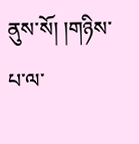ནུས་སོ། །གཉིས་པ་ལ་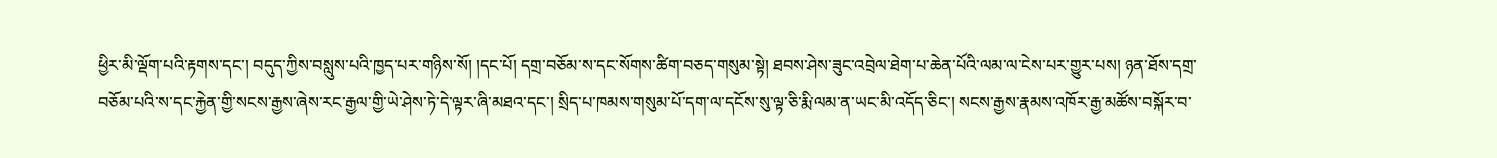ཕྱིར་མི་ལྡོག་པའི་རྟགས་དང་། བདུད་ཀྱིས་བསླུས་པའི་ཁྱད་པར་གཉིས་སོ། །དང་པོ། དགྲ་བཅོམ་ས་དང་སོགས་ཚིག་བཅད་གསུམ་སྟེ། ཐབས་ཤེས་ཟུང་འབྲེལ་ཐེག་པ་ཆེན་པོའི་ལམ་ལ་ངེས་པར་གྱུར་པས། ཉན་ཐོས་དགྲ་བཅོམ་པའི་ས་དང་རྐྱེན་གྱི་སངས་རྒྱས་ཞེས་རང་རྒྱལ་གྱི་ཡེ་ཤེས་ཏེ་དེ་ལྟར་ཞི་མཐའ་དང་། སྲིད་པ་ཁམས་གསུམ་པོ་དག་ལ་དངོས་སུ་ལྟ་ཅི་རྨི་ལམ་ན་ཡང་མི་འདོད་ཅིང་། སངས་རྒྱས་རྣམས་འཁོར་རྒྱ་མཚོས་བསྐོར་བ་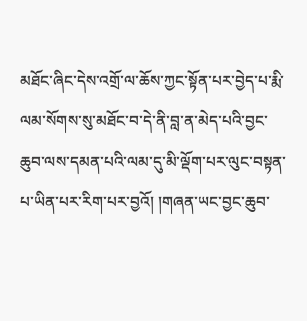མཐོང་ཞིང་དེས་འགྲོ་ལ་ཆོས་ཀྱང་སྟོན་པར་བྱེད་པ་རྨི་ལམ་སོགས་སུ་མཐོང་བ་དེ་ནི་བླ་ན་མེད་པའི་བྱང་ཆུབ་ལས་དམན་པའི་ལམ་དུ་མི་ལྡོག་པར་ལུང་བསྟན་པ་ཡིན་པར་རིག་པར་བྱའོ། །གཞན་ཡང་བྱང་ཆུབ་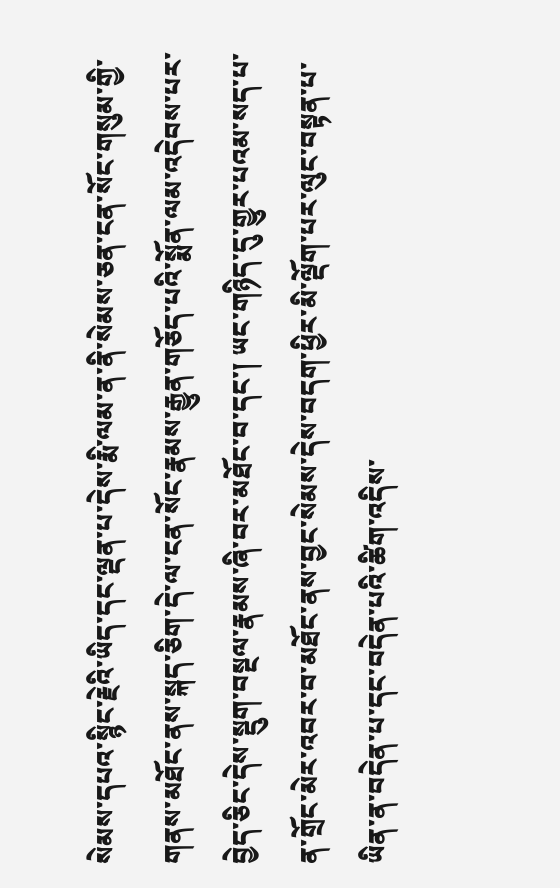སེམས་དཔའ་སྙིང་རྗེའི་ཡིད་དང་ལྡན་པ་དེས་རྨི་ལམ་ན་ནི་སེམས་ཅན་ངན་སོང་གསུམ་གྱི་གནས་མཐོང་ནས་སྐད་ཅིག་དེ་ལ་ངན་སོང་རྣམས་རྒྱུན་གཅོད་པའི་སྨོན་ལམ་འདེབས་པར་བྱེད་ཅིང་དེས་སྡུག་བསྔལ་རྣམས་ཞི་བར་མཐོང་བ་དང་། ཡང་གཉིད་དུ་གྱུར་པའམ་སད་པ་ན་གྲོང་མེར་འབར་བ་མཐོང་ནས་བྱང་སེམས་དེས་བདག་ཕྱིར་མི་ལྡོག་པར་ལུང་བསྟན་པ་ཡིན་ན་བདེན་པ་དང་བདེན་པའི་ཚིག་འདིས་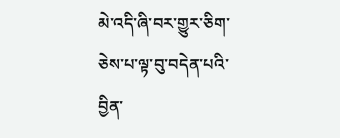མེ་འདི་ཞི་བར་གྱུར་ཅིག་ཅེས་པ་ལྟ་བུ་བདེན་པའི་བྱིན་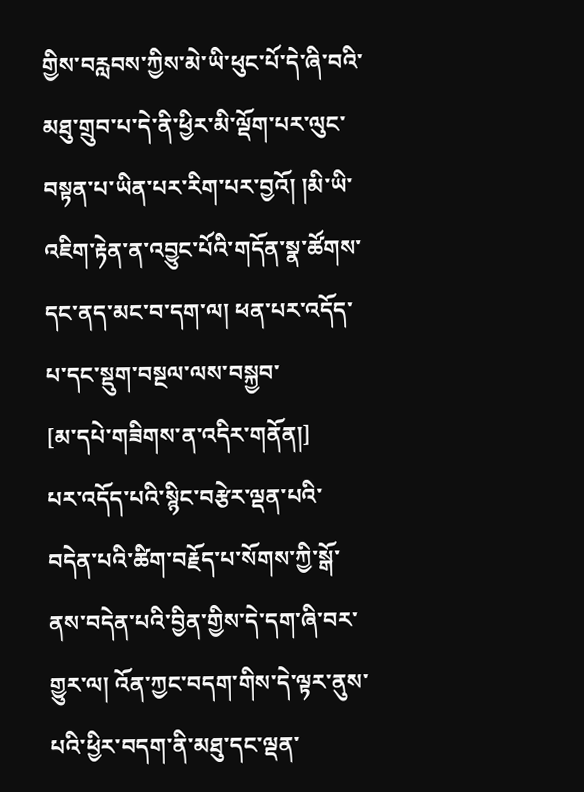གྱིས་བརླབས་ཀྱིས་མེ་ཡི་ཕུང་པོ་དེ་ཞི་བའི་མཐུ་གྲུབ་པ་དེ་ནི་ཕྱིར་མི་ལྡོག་པར་ལུང་བསྟན་པ་ཡིན་པར་རིག་པར་བྱའོ། །མི་ཡི་འཇིག་རྟེན་ན་འབྱུང་པོའི་གདོན་སྣ་ཚོགས་དང་ནད་མང་བ་དག་ལ། ཕན་པར་འདོད་པ་དང་སྡུག་བསྔལ་ལས་བསྐྱབ་
[མ་དཔེ་གཟིགས་ན་འདིར་གནོན།]
པར་འདོད་པའི་སྙིང་བརྩེར་ལྡན་པའི་བདེན་པའི་ཚིག་བརྗོད་པ་སོགས་ཀྱི་སྒོ་ནས་བདེན་པའི་བྱིན་གྱིས་དེ་དག་ཞི་བར་གྱུར་ལ། འོན་ཀྱང་བདག་གིས་དེ་ལྟར་ནུས་པའི་ཕྱིར་བདག་ནི་མཐུ་དང་ལྡན་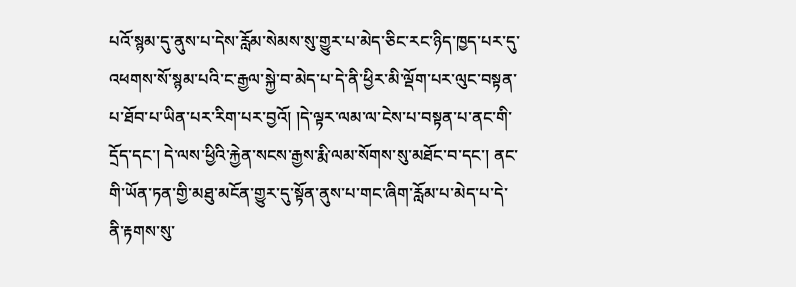པའོ་སྙམ་དུ་ནུས་པ་དེས་རློམ་སེམས་སུ་གྱུར་པ་མེད་ཅིང་རང་ཉིད་ཁྱད་པར་དུ་འཕགས་སོ་སྙམ་པའི་ང་རྒྱལ་སྐྱེ་བ་མེད་པ་དེ་ནི་ཕྱིར་མི་ལྡོག་པར་ལུང་བསྟན་པ་ཐོབ་པ་ཡིན་པར་རིག་པར་བྱའོ། །དེ་ལྟར་ལམ་ལ་ངེས་པ་བསྟན་པ་ནང་གི་དྲོད་དང་། དེ་ལས་ཕྱིའི་རྐྱེན་སངས་རྒྱས་རྨི་ལམ་སོགས་སུ་མཐོང་བ་དང་། ནང་གི་ཡོན་ཏན་གྱི་མཐུ་མངོན་གྱུར་དུ་སྟོན་ནུས་པ་གང་ཞིག་རློམ་པ་མེད་པ་དེ་ནི་རྟགས་སུ་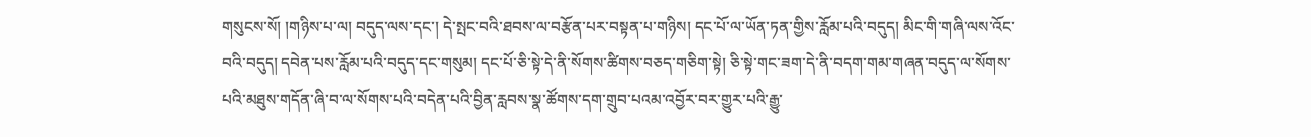གསུངས་སོ། །གཉིས་པ་ལ། བདུད་ལས་དང་། དེ་སྤང་བའི་ཐབས་ལ་བརྩོན་པར་བསྟན་པ་གཉིས། དང་པོ་ལ་ཡོན་ཏན་གྱིས་རློམ་པའི་བདུད། མིང་གི་གཞི་ལས་འོང་བའི་བདུད། དབེན་པས་རློམ་པའི་བདུད་དང་གསུམ། དང་པོ་ཅི་སྟེ་དེ་ནི་སོགས་ཚིགས་བཅད་གཅིག་སྟེ། ཅི་སྟེ་གང་ཟག་དེ་ནི་བདག་གམ་གཞན་བདུད་ལ་སོགས་པའི་མཐུས་གདོན་ཞི་བ་ལ་སོགས་པའི་བདེན་པའི་བྱིན་རླབས་སྣ་ཚོགས་དག་གྲུབ་པའམ་འབྱོར་བར་གྱུར་པའི་རྒྱུ་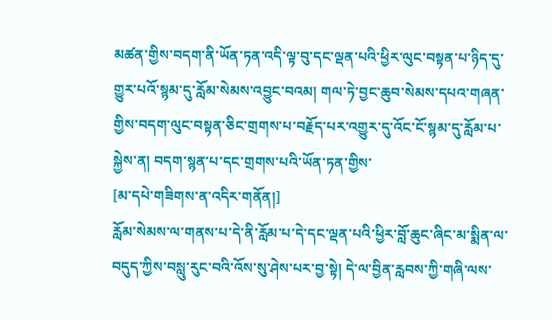མཚན་གྱིས་བདག་ནི་ཡོན་ཏན་འདི་ལྟ་བུ་དང་ལྡན་པའི་ཕྱིར་ལུང་བསྟན་པ་ཉིད་དུ་གྱུར་པའོ་སྙམ་དུ་རློམ་སེམས་འབྱུང་བའམ། གལ་ཏེ་བྱང་ཆུབ་སེམས་དཔའ་གཞན་གྱིས་བདག་ལུང་བསྟན་ཅིང་གྲགས་པ་བརྗོད་པར་འགྱུར་དུ་འོང་ངོ་སྙམ་དུ་རློམ་པ་སྐྱེས་ན། བདག་སྙན་པ་དང་གྲགས་པའི་ཡོན་ཏན་གྱིས་
[མ་དཔེ་གཟིགས་ན་འདིར་གནོན།]
རློམ་སེམས་ལ་གནས་པ་དེ་ནི་རློམ་པ་དེ་དང་ལྡན་པའི་ཕྱིར་བློ་ཆུང་ཞིང་མ་སྨིན་ལ་བདུད་ཀྱིས་བསླུ་རུང་བའི་འོས་སུ་ཤེས་པར་བྱ་སྟེ། དེ་ལ་བྱིན་རླབས་ཀྱི་གཞི་ལས་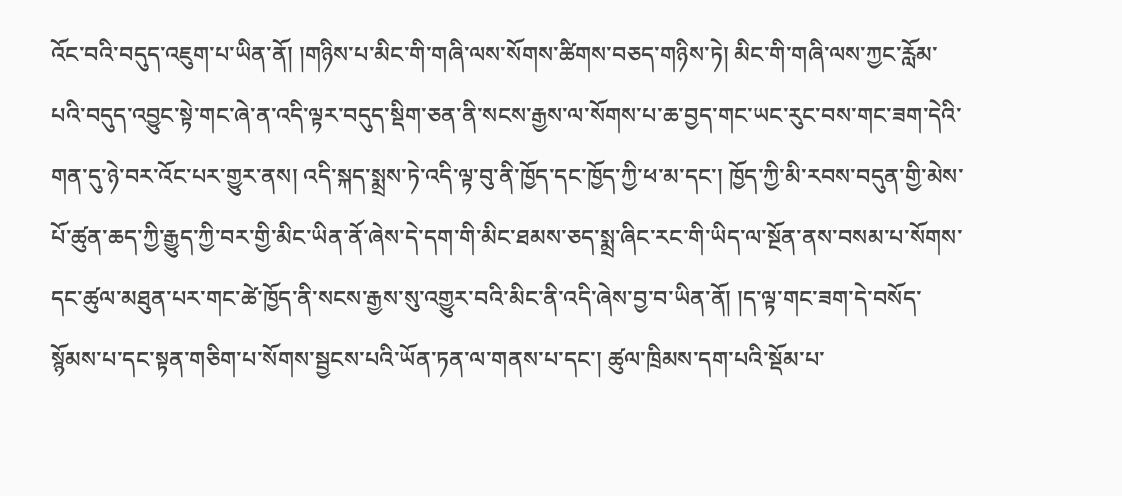འོང་བའི་བདུད་འཇུག་པ་ཡིན་ནོ། །གཉིས་པ་མིང་གི་གཞི་ལས་སོགས་ཚིགས་བཅད་གཉིས་ཏེ། མིང་གི་གཞི་ལས་ཀྱང་རློམ་པའི་བདུད་འབྱུང་སྟེ་གང་ཞེ་ན་འདི་ལྟར་བདུད་སྡིག་ཅན་ནི་སངས་རྒྱས་ལ་སོགས་པ་ཆ་བྱད་གང་ཡང་རུང་བས་གང་ཟག་དེའི་གན་དུ་ཉེ་བར་འོང་པར་གྱུར་ནས། འདི་སྐད་སྨྲས་ཏེ་འདི་ལྟ་བུ་ནི་ཁྱོད་དང་ཁྱོད་ཀྱི་ཕ་མ་དང་། ཁྱོད་ཀྱི་མི་རབས་བདུན་གྱི་མེས་པོ་ཚུན་ཆད་ཀྱི་རྒྱུད་ཀྱི་བར་གྱི་མིང་ཡིན་ནོ་ཞེས་དེ་དག་གི་མིང་ཐམས་ཅད་སྨྲ་ཞིང་རང་གི་ཡིད་ལ་སྔོན་ནས་བསམ་པ་སོགས་དང་ཚུལ་མཐུན་པར་གང་ཚེ་ཁྱོད་ནི་སངས་རྒྱས་སུ་འགྱུར་བའི་མིང་ནི་འདི་ཞེས་བྱ་བ་ཡིན་ནོ། །ད་ལྟ་གང་ཟག་དེ་བསོད་སྙོམས་པ་དང་སྟན་གཅིག་པ་སོགས་སྦྱངས་པའི་ཡོན་ཏན་ལ་གནས་པ་དང་། ཚུལ་ཁྲིམས་དག་པའི་སྡོམ་པ་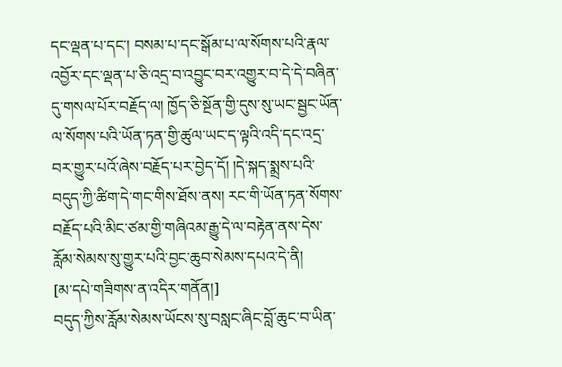དང་ལྡན་པ་དང་། བསམ་པ་དང་སྒོམ་པ་ལ་སོགས་པའི་རྣལ་འབྱོར་དང་ལྡན་པ་ཅི་འདྲ་བ་འབྱུང་བར་འགྱུར་བ་དེ་དེ་བཞིན་དུ་གསལ་པོར་བརྗོད་ལ། ཁྱོད་ཅི་སྔོན་གྱི་དུས་སུ་ཡང་སྦྱང་ཡོན་ལ་སོགས་པའི་ཡོན་ཏན་གྱི་ཚུལ་ཡང་ད་ལྟའི་འདི་དང་འདྲ་བར་གྱུར་པའོ་ཞེས་བརྗོད་པར་བྱེད་དོ། །དེ་སྐད་སྨྲས་པའི་བདུད་ཀྱི་ཚིག་དེ་གང་གིས་ཐོས་ནས། རང་གི་ཡོན་ཏན་སོགས་བརྗོད་པའི་མིང་ཙམ་གྱི་གཞིའམ་རྒྱུ་དེ་ལ་བརྟེན་ནས་དེས་རློམ་སེམས་སུ་གྱུར་པའི་བྱང་ཆུབ་སེམས་དཔའ་དེ་ནི།
[མ་དཔེ་གཟིགས་ན་འདིར་གནོན།]
བདུད་ཀྱིས་རློམ་སེམས་ཡོངས་སུ་བསླང་ཞིང་བློ་ཆུང་བ་ཡིན་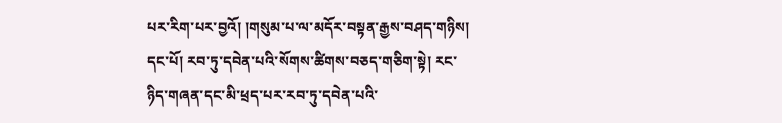པར་རིག་པར་བྱའོ། །གསུམ་པ་ལ་མདོར་བསྟན་རྒྱས་བཤད་གཉིས། དང་པོ། རབ་ཏུ་དབེན་པའི་སོགས་ཚིགས་བཅད་གཅིག་སྟེ། རང་ཉིད་གཞན་དང་མི་ཕྲད་པར་རབ་ཏུ་དབེན་པའི་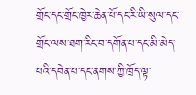གྲོང་དང་གྲོང་ཁྱེར་ཆེན་པོ་དང་རི་ཡི་སུལ་དང་གྲོང་ལས་ཐག་རིང་བ་དགོན་པ་དང་མི་མེད་པའི་དབེན་པ་དང་ནགས་ཀྱི་ཁྲོད་ལྟ་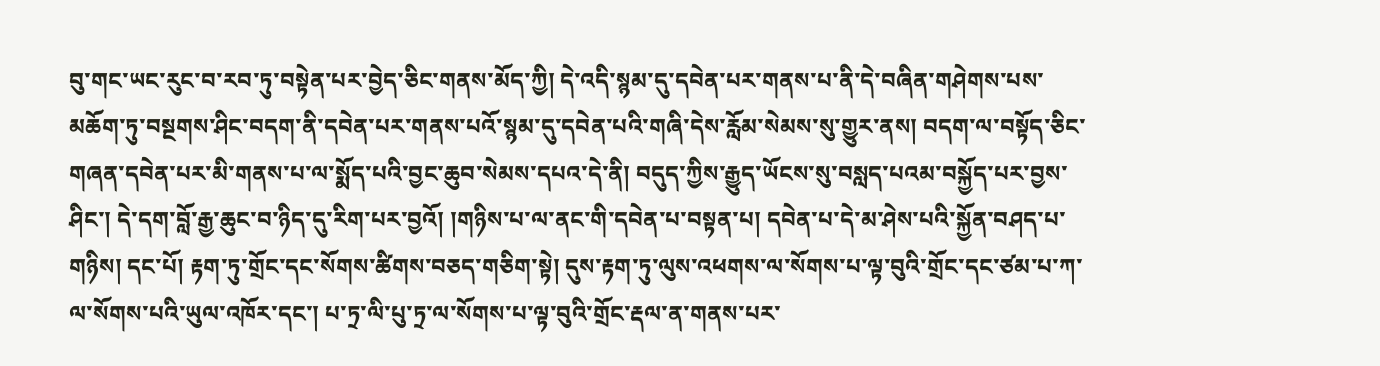བུ་གང་ཡང་རུང་བ་རབ་ཏུ་བསྟེན་པར་བྱེད་ཅིང་གནས་མོད་ཀྱི། དེ་འདི་སྙམ་དུ་དབེན་པར་གནས་པ་ནི་དེ་བཞིན་གཤེགས་པས་མཆོག་ཏུ་བསྔགས་ཤིང་བདག་ནི་དབེན་པར་གནས་པའོ་སྙམ་དུ་དབེན་པའི་གཞི་དེས་རློམ་སེམས་སུ་གྱུར་ནས། བདག་ལ་བསྟོད་ཅིང་གཞན་དབེན་པར་མི་གནས་པ་ལ་སྨོད་པའི་བྱང་ཆུབ་སེམས་དཔའ་དེ་ནི། བདུད་ཀྱིས་རྒྱུད་ཡོངས་སུ་བསླད་པའམ་བསྐྱོད་པར་བྱས་ཤིང་། དེ་དག་བློ་རྒྱ་ཆུང་བ་ཉིད་དུ་རིག་པར་བྱའོ། །གཉིས་པ་ལ་ནང་གི་དབེན་པ་བསྟན་པ། དབེན་པ་དེ་མ་ཤེས་པའི་སྐྱོན་བཤད་པ་གཉིས། དང་པོ། རྟག་ཏུ་གྲོང་དང་སོགས་ཚིགས་བཅད་གཅིག་སྟེ། དུས་རྟག་ཏུ་ལུས་འཕགས་ལ་སོགས་པ་ལྟ་བུའི་གྲོང་དང་ཙམ་པ་ཀ་ལ་སོགས་པའི་ཡུལ་འཁོར་དང་། པ་ཏྲ་ལི་པུ་ཏྲ་ལ་སོགས་པ་ལྟ་བུའི་གྲོང་རྡལ་ན་གནས་པར་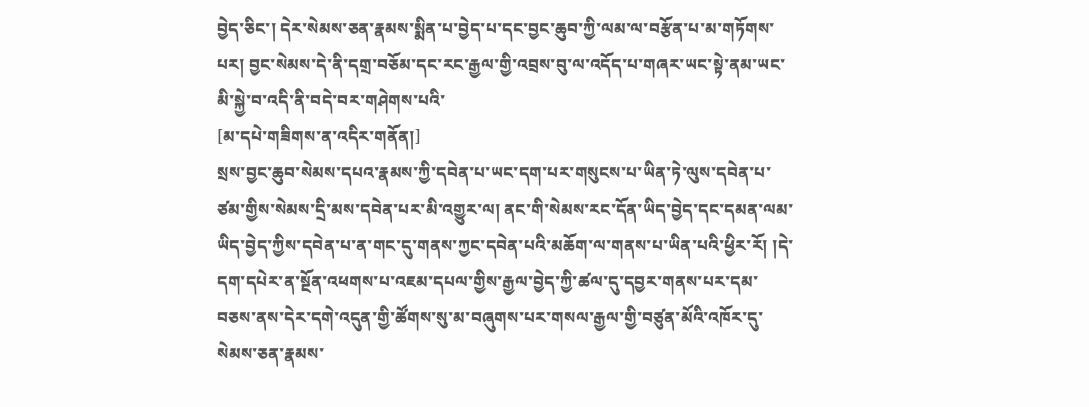བྱེད་ཅིང་། དེར་སེམས་ཅན་རྣམས་སྨིན་པ་བྱེད་པ་དང་བྱང་ཆུབ་ཀྱི་ལམ་ལ་བརྩོན་པ་མ་གཏོགས་པར། བྱང་སེམས་དེ་ནི་དགྲ་བཅོམ་དང་རང་རྒྱལ་གྱི་འབྲས་བུ་ལ་འདོད་པ་གཞར་ཡང་སྟེ་ནམ་ཡང་མི་སྐྱེ་བ་འདི་ནི་བདེ་བར་གཤེགས་པའི་
[མ་དཔེ་གཟིགས་ན་འདིར་གནོན།]
སྲས་བྱང་ཆུབ་སེམས་དཔའ་རྣམས་ཀྱི་དབེན་པ་ཡང་དག་པར་གསུངས་པ་ཡིན་ཏེ་ལུས་དབེན་པ་ཙམ་གྱིས་སེམས་དྲི་མས་དབེན་པར་མི་འགྱུར་ལ། ནང་གི་སེམས་རང་དོན་ཡིད་བྱེད་དང་དམན་ལམ་ཡིད་བྱེད་ཀྱིས་དབེན་པ་ན་གང་དུ་གནས་ཀྱང་དབེན་པའི་མཆོག་ལ་གནས་པ་ཡིན་པའི་ཕྱིར་རོ། །དེ་དག་དཔེར་ན་སྔོན་འཕགས་པ་འཇམ་དཔལ་གྱིས་རྒྱལ་བྱེད་ཀྱི་ཚལ་དུ་དབྱར་གནས་པར་དམ་བཅས་ནས་དེར་དགེ་འདུན་གྱི་ཚོགས་སུ་མ་བཞུགས་པར་གསལ་རྒྱལ་གྱི་བཙུན་མོའི་འཁོར་དུ་སེམས་ཅན་རྣམས་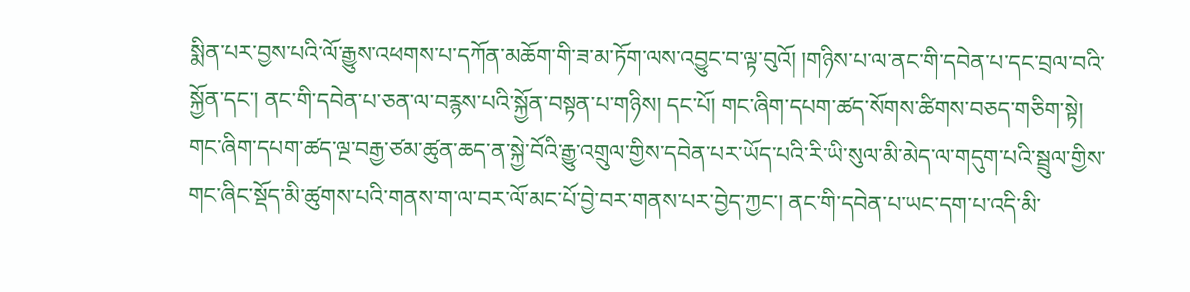སྨིན་པར་བྱས་པའི་ལོ་རྒྱུས་འཕགས་པ་དཀོན་མཆོག་གི་ཟ་མ་ཏོག་ལས་འབྱུང་བ་ལྟ་བུའོ། །གཉིས་པ་ལ་ནང་གི་དབེན་པ་དང་བྲལ་བའི་སྐྱོན་དང་། ནང་གི་དབེན་པ་ཅན་ལ་བརྙས་པའི་སྐྱོན་བསྟན་པ་གཉིས། དང་པོ། གང་ཞིག་དཔག་ཚད་སོགས་ཚིགས་བཅད་གཅིག་སྟེ། གང་ཞིག་དཔག་ཚད་ལྔ་བརྒྱ་ཙམ་ཚུན་ཆད་ན་སྐྱེ་བོའི་རྒྱུ་འགྲུལ་གྱིས་དབེན་པར་ཡོད་པའི་རི་ཡི་སུལ་མི་མེད་ལ་གདུག་པའི་སྦྲུལ་གྱིས་གང་ཞིང་སྡོད་མི་ཚུགས་པའི་གནས་ག་ལ་བར་ལོ་མང་པོ་བྱེ་བར་གནས་པར་བྱེད་ཀྱང་། ནང་གི་དབེན་པ་ཡང་དག་པ་འདི་མི་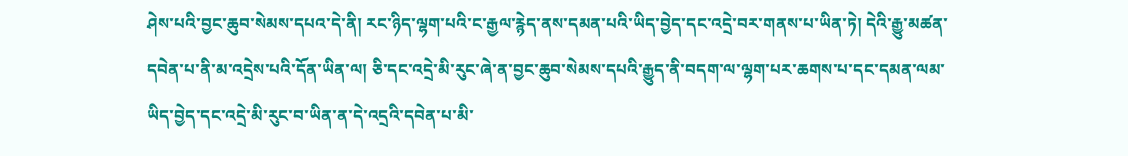ཤེས་པའི་བྱང་ཆུབ་སེམས་དཔའ་དེ་ནི། རང་ཉིད་ལྷག་པའི་ང་རྒྱལ་རྙེད་ནས་དམན་པའི་ཡིད་བྱེད་དང་འདྲེ་བར་གནས་པ་ཡིན་ཏེ། དེའི་རྒྱུ་མཚན་དབེན་པ་ནི་མ་འདྲེས་པའི་དོན་ཡིན་ལ། ཅི་དང་འདྲེ་མི་རུང་ཞེ་ན་བྱང་ཆུབ་སེམས་དཔའི་རྒྱུད་ནི་བདག་ལ་ལྷག་པར་ཆགས་པ་དང་དམན་ལམ་ཡིད་བྱེད་དང་འདྲེ་མི་རུང་བ་ཡིན་ན་དེ་འདྲའི་དབེན་པ་མི་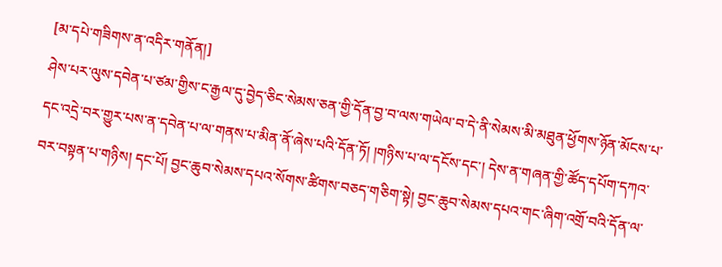[མ་དཔེ་གཟིགས་ན་འདིར་གནོན།]
ཤེས་པར་ལུས་དབེན་པ་ཙམ་གྱིས་ང་རྒྱལ་དུ་བྱེད་ཅིང་སེམས་ཅན་གྱི་དོན་བྱ་བ་ལས་གཡེལ་བ་དེ་ནི་སེམས་མི་མཐུན་ཕྱོགས་ཉོན་མོངས་པ་དང་འདྲེ་བར་གྱུར་པས་ན་དབེན་པ་ལ་གནས་པ་མིན་ནོ་ཞེས་པའི་དོན་ཏོ། །གཉིས་པ་ལ་དངོས་དང་། དེས་ན་གཞན་གྱི་ཚོད་དཔོག་དཀའ་བར་བསྟན་པ་གཉིས། དང་པོ། བྱང་ཆུབ་སེམས་དཔའ་སོགས་ཚིགས་བཅད་གཅིག་སྟེ། བྱང་ཆུབ་སེམས་དཔའ་གང་ཞིག་འགྲོ་བའི་དོན་ལ་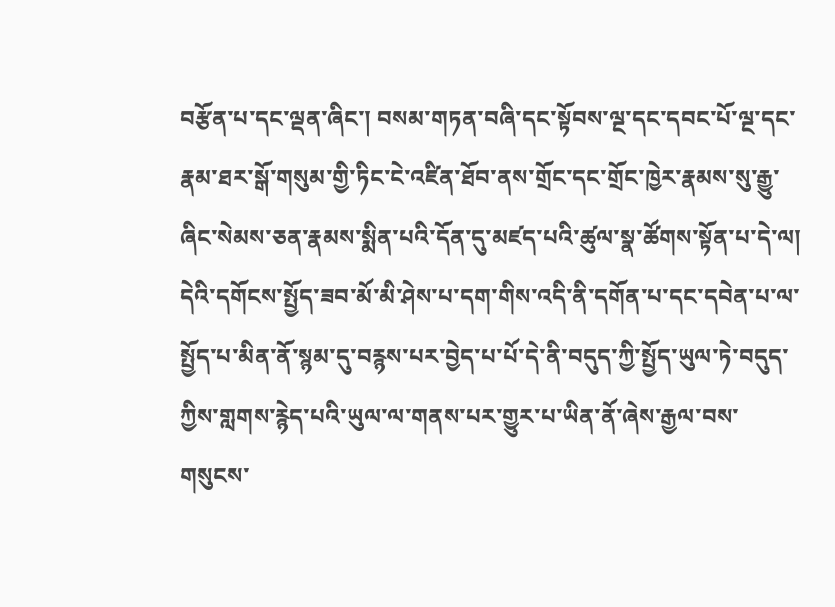བརྩོན་པ་དང་ལྡན་ཞིང་། བསམ་གཏན་བཞི་དང་སྟོབས་ལྔ་དང་དབང་པོ་ལྔ་དང་རྣམ་ཐར་སྒོ་གསུམ་གྱི་ཏིང་ངེ་འཛིན་ཐོབ་ནས་གྲོང་དང་གྲོང་ཁྱེར་རྣམས་སུ་རྒྱུ་ཞིང་སེམས་ཅན་རྣམས་སྨིན་པའི་དོན་དུ་མཛད་པའི་ཚུལ་སྣ་ཚོགས་སྟོན་པ་དེ་ལ། དེའི་དགོངས་སྤྱོད་ཟབ་མོ་མི་ཤེས་པ་དག་གིས་འདི་ནི་དགོན་པ་དང་དབེན་པ་ལ་སྤྱོད་པ་མིན་ནོ་སྙམ་དུ་བརྙས་པར་བྱེད་པ་པོ་དེ་ནི་བདུད་ཀྱི་སྤྱོད་ཡུལ་ཏེ་བདུད་ཀྱིས་གླགས་རྙེད་པའི་ཡུལ་ལ་གནས་པར་གྱུར་པ་ཡིན་ནོ་ཞེས་རྒྱལ་བས་གསུངས་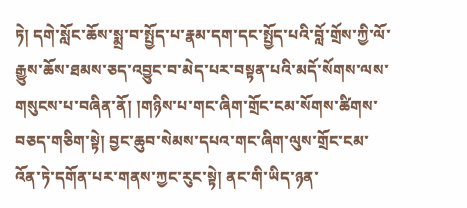ཏེ། དགེ་སློང་ཆོས་སྨྲ་བ་སྤྱོད་པ་རྣམ་དག་དང་སྤྱོད་པའི་བློ་གྲོས་ཀྱི་ལོ་རྒྱུས་ཆོས་ཐམས་ཅད་འབྱུང་བ་མེད་པར་བསྟན་པའི་མདོ་སོགས་ལས་གསུངས་པ་བཞིན་ནོ། །གཉིས་པ་གང་ཞིག་གྲོང་ངམ་སོགས་ཚིགས་བཅད་གཅིག་སྟེ། བྱང་ཆུབ་སེམས་དཔའ་གང་ཞིག་ལུས་གྲོང་ངམ་འོན་ཏེ་དགོན་པར་གནས་ཀྱང་རུང་སྟེ། ནང་གི་ཡིད་ཉན་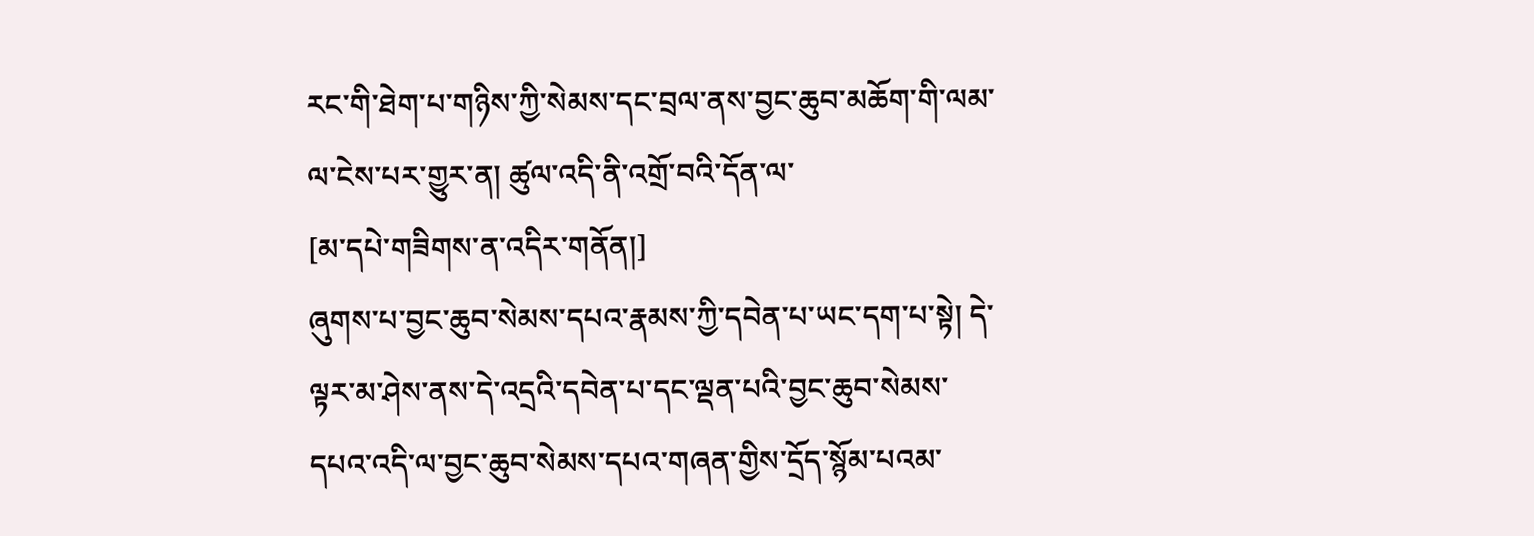རང་གི་ཐེག་པ་གཉིས་ཀྱི་སེམས་དང་བྲལ་ནས་བྱང་ཆུབ་མཆོག་གི་ལམ་ལ་ངེས་པར་གྱུར་ན། ཚུལ་འདི་ནི་འགྲོ་བའི་དོན་ལ་
[མ་དཔེ་གཟིགས་ན་འདིར་གནོན།]
ཞུགས་པ་བྱང་ཆུབ་སེམས་དཔའ་རྣམས་ཀྱི་དབེན་པ་ཡང་དག་པ་སྟེ། དེ་ལྟར་མ་ཤེས་ནས་དེ་འདྲའི་དབེན་པ་དང་ལྡན་པའི་བྱང་ཆུབ་སེམས་དཔའ་འདི་ལ་བྱང་ཆུབ་སེམས་དཔའ་གཞན་གྱིས་དྲོད་སྙོམ་པའམ་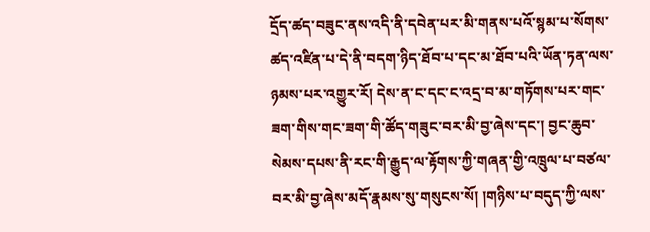དྲོད་ཚད་བཟུང་ནས་འདི་ནི་དབེན་པར་མི་གནས་པའོ་སྙམ་པ་སོགས་ཚད་འཛིན་པ་དེ་ནི་བདག་ཉིད་ཐོབ་པ་དང་མ་ཐོབ་པའི་ཡོན་ཏན་ལས་ཉམས་པར་འགྱུར་རོ། དེས་ན་ང་དང་ང་འདྲ་བ་མ་གཏོགས་པར་གང་ཟག་གིས་གང་ཟག་གི་ཚོད་གཟུང་བར་མི་བྱ་ཞེས་དང་། བྱང་ཆུབ་སེམས་དཔས་ནི་རང་གི་རྒྱུད་ལ་རྟོགས་ཀྱི་གཞན་གྱི་འཁྲུལ་པ་བཙལ་བར་མི་བྱ་ཞེས་མདོ་རྣམས་སུ་གསུངས་སོ། །གཉིས་པ་བདུད་ཀྱི་ལས་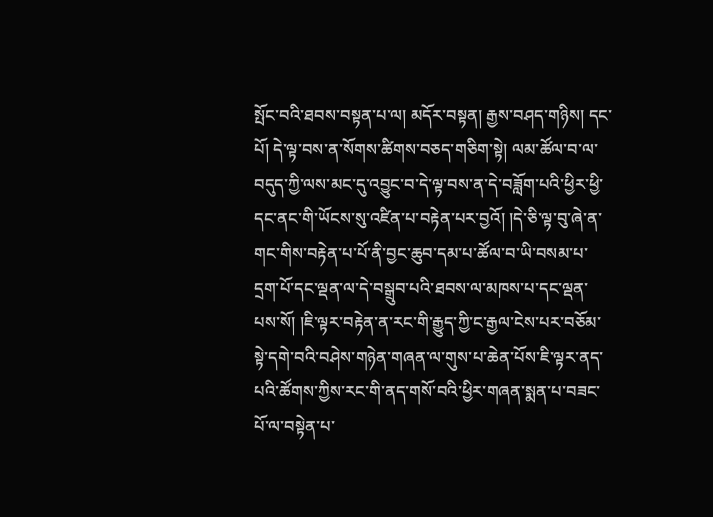སྤོང་བའི་ཐབས་བསྟན་པ་ལ། མདོར་བསྟན། རྒྱས་བཤད་གཉིས། དང་པོ། དེ་ལྟ་བས་ན་སོགས་ཚིགས་བཅད་གཅིག་སྟེ། ལམ་ཚོལ་བ་ལ་བདུད་ཀྱི་ལས་མང་དུ་འབྱུང་བ་དེ་ལྟ་བས་ན་དེ་བཟློག་པའི་ཕྱིར་ཕྱི་དང་ནང་གི་ཡོངས་སུ་འཛིན་པ་བརྟེན་པར་བྱའོ། །དེ་ཅི་ལྟ་བུ་ཞེ་ན་གང་གིས་བརྟེན་པ་པོ་ནི་བྱང་ཆུབ་དམ་པ་ཚོལ་བ་ཡི་བསམ་པ་དྲག་པོ་དང་ལྡན་ལ་དེ་བསྒྲུབ་པའི་ཐབས་ལ་མཁས་པ་དང་ལྡན་པས་སོ། །ཇི་ལྟར་བརྟེན་ན་རང་གི་རྒྱུད་ཀྱི་ང་རྒྱལ་ངེས་པར་བཅོམ་སྟེ་དགེ་བའི་བཤེས་གཉེན་གཞན་ལ་གུས་པ་ཆེན་པོས་ཇི་ལྟར་ནད་པའི་ཚོགས་ཀྱིས་རང་གི་ནད་གསོ་བའི་ཕྱིར་གཞན་སྨན་པ་བཟང་པོ་ལ་བསྟེན་པ་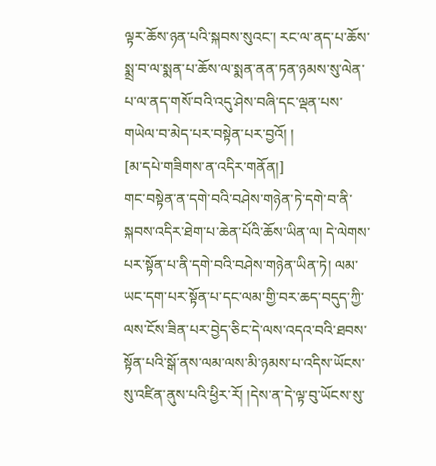ལྟར་ཆོས་ཉན་པའི་སྐབས་སུའང་། རང་ལ་ནད་པ་ཆོས་སྨྲ་བ་ལ་སྨན་པ་ཆོས་ལ་སྨན་ནན་ཏན་ཉམས་སུ་ལེན་པ་ལ་ནད་གསོ་བའི་འདུ་ཤེས་བཞི་དང་ལྡན་པས་གཡེལ་བ་མེད་པར་བསྟེན་པར་བྱའོ། །
[མ་དཔེ་གཟིགས་ན་འདིར་གནོན།]
གང་བསྟེན་ན་དགེ་བའི་བཤེས་གཉེན་ཏེ་དགེ་བ་ནི་སྐབས་འདིར་ཐེག་པ་ཆེན་པོའི་ཆོས་ཡིན་ལ། དེ་ལེགས་པར་སྟོན་པ་ནི་དགེ་བའི་བཤེས་གཉེན་ཡིན་ཏེ། ལམ་ཡང་དག་པར་སྟོན་པ་དང་ལམ་གྱི་བར་ཆད་བདུད་ཀྱི་ལས་ངོས་ཟིན་པར་བྱེད་ཅིང་དེ་ལས་འདའ་བའི་ཐབས་སྟོན་པའི་སྒོ་ནས་ལམ་ལས་མི་ཉམས་པ་འདིས་ཡོངས་སུ་འཛིན་ནུས་པའི་ཕྱིར་རོ། །དེས་ན་དེ་ལྟ་བུ་ཡོངས་སུ་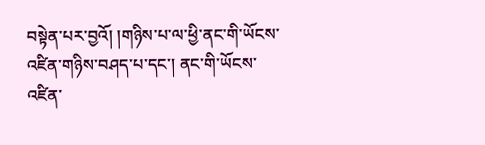བསྟེན་པར་བྱའོ། །གཉིས་པ་ལ་ཕྱི་ནང་གི་ཡོངས་འཛིན་གཉིས་བཤད་པ་དང་། ནང་གི་ཡོངས་འཛིན་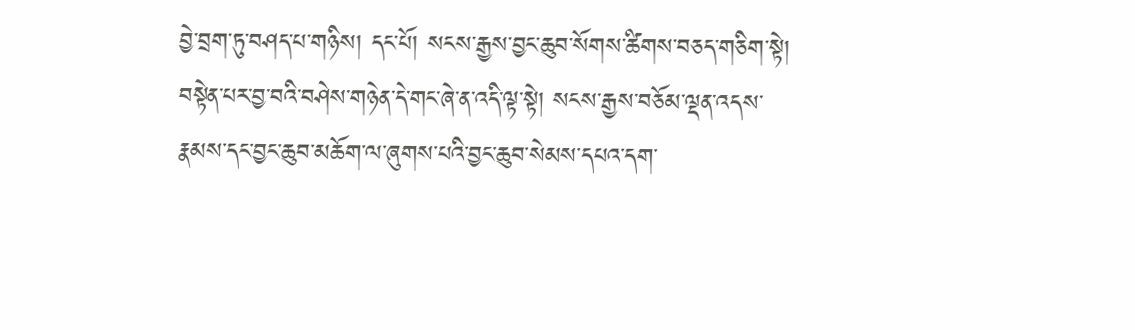བྱེ་བྲག་ཏུ་བཤད་པ་གཉིས། དང་པོ། སངས་རྒྱས་བྱང་ཆུབ་སོགས་ཚིགས་བཅད་གཅིག་སྟེ། བསྟེན་པར་བྱ་བའི་བཤེས་གཉེན་དེ་གང་ཞེ་ན་འདི་ལྟ་སྟེ། སངས་རྒྱས་བཅོམ་ལྡན་འདས་རྣམས་དང་བྱང་ཆུབ་མཆོག་ལ་ཞུགས་པའི་བྱང་ཆུབ་སེམས་དཔའ་དག་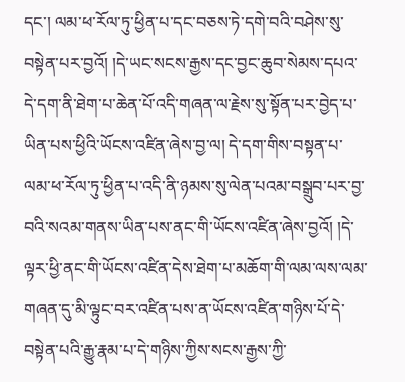དང་། ལམ་ཕ་རོལ་ཏུ་ཕྱིན་པ་དང་བཅས་ཏེ་དགེ་བའི་བཤེས་སུ་བསྟེན་པར་བྱའོ། །དེ་ཡང་སངས་རྒྱས་དང་བྱང་ཆུབ་སེམས་དཔའ་དེ་དག་ནི་ཐེག་པ་ཆེན་པོ་འདི་གཞན་ལ་རྗེས་སུ་སྟོན་པར་བྱེད་པ་ཡིན་པས་ཕྱིའི་ཡོངས་འཛིན་ཞེས་བྱ་ལ། དེ་དག་གིས་བསྟན་པ་ལམ་ཕ་རོལ་ཏུ་ཕྱིན་པ་འདི་ནི་ཉམས་སུ་ལེན་པའམ་བསྒྲུབ་པར་བྱ་བའི་སའམ་གནས་ཡིན་པས་ནང་གི་ཡོངས་འཛིན་ཞེས་བྱའོ། །དེ་ལྟར་ཕྱི་ནང་གི་ཡོངས་འཛིན་དེས་ཐེག་པ་མཆོག་གི་ལམ་ལས་ལམ་གཞན་དུ་མི་ལྟུང་བར་འཛིན་པས་ན་ཡོངས་འཛིན་གཉིས་པོ་དེ་བསྟེན་པའི་རྒྱུ་རྣམ་པ་དེ་གཉིས་ཀྱིས་སངས་རྒྱས་ཀྱི་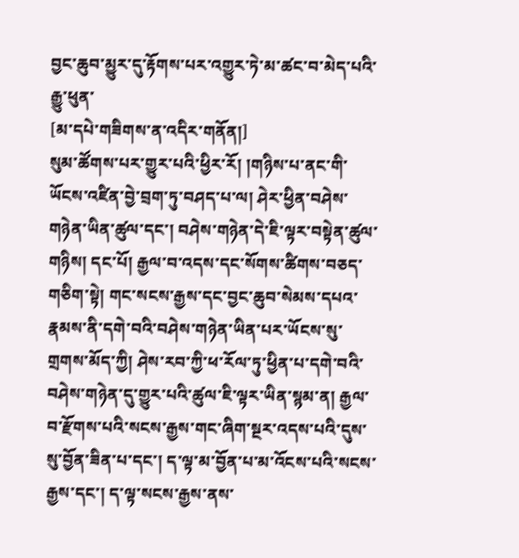བྱང་ཆུབ་མྱུར་དུ་རྟོགས་པར་འགྱུར་ཏེ་མ་ཚང་བ་མེད་པའི་རྒྱུ་ཕུན་
[མ་དཔེ་གཟིགས་ན་འདིར་གནོན།]
སུམ་ཚོགས་པར་གྱུར་པའི་ཕྱིར་རོ། །གཉིས་པ་ནང་གི་ཡོངས་འཛིན་བྱེ་བྲག་ཏུ་བཤད་པ་ལ། ཤེར་ཕྱིན་བཤེས་གཉེན་ཡིན་ཚུལ་དང་། བཤེས་གཉེན་དེ་ཇི་ལྟར་བསྟེན་ཚུལ་གཉིས། དང་པོ། རྒྱལ་བ་འདས་དང་སོགས་ཚིགས་བཅད་གཅིག་སྟེ། གང་སངས་རྒྱས་དང་བྱང་ཆུབ་སེམས་དཔའ་རྣམས་ནི་དགེ་བའི་བཤེས་གཉེན་ཡིན་པར་ཡོངས་སུ་གྲགས་མོད་ཀྱི། ཤེས་རབ་ཀྱི་ཕ་རོལ་ཏུ་ཕྱིན་པ་དགེ་བའི་བཤེས་གཉེན་དུ་གྱུར་པའི་ཚུལ་ཇི་ལྟར་ཡིན་སྙམ་ན། རྒྱལ་བ་རྫོགས་པའི་སངས་རྒྱས་གང་ཞིག་སྔར་འདས་པའི་དུས་སུ་བྱོན་ཟིན་པ་དང་། ད་ལྟ་མ་བྱོན་པ་མ་འོངས་པའི་སངས་རྒྱས་དང་། ད་ལྟ་སངས་རྒྱས་ནས་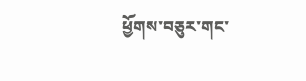ཕྱོགས་བཅུར་གང་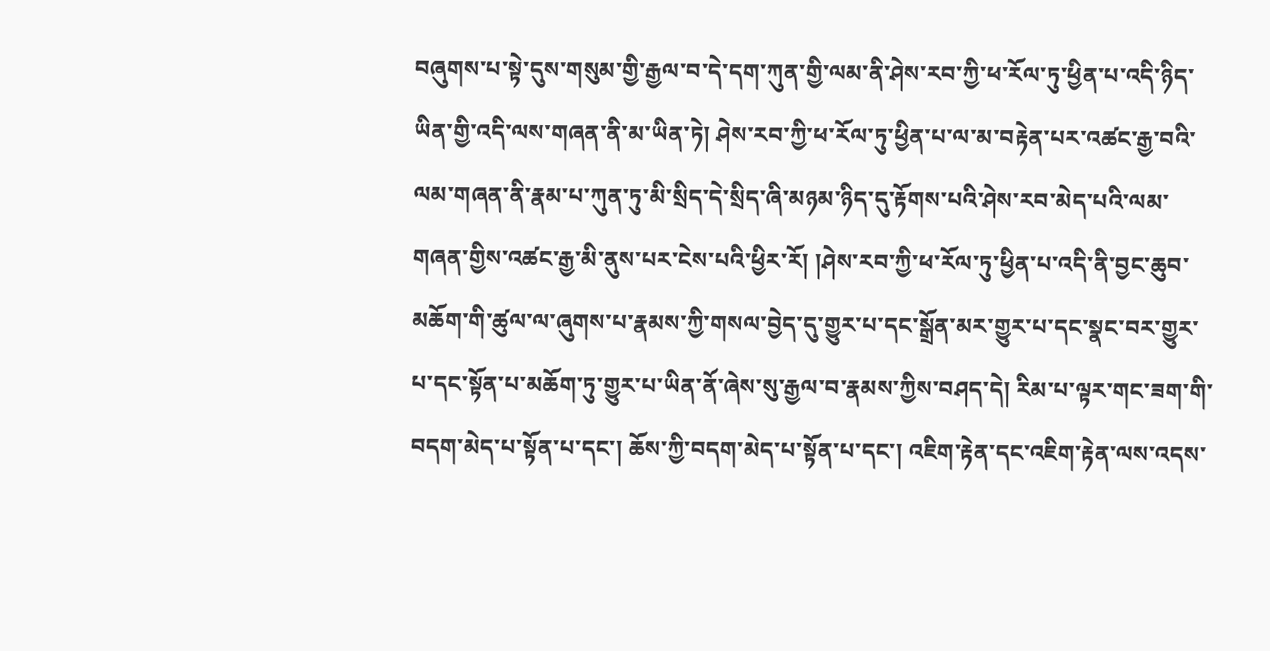བཞུགས་པ་སྟེ་དུས་གསུམ་གྱི་རྒྱལ་བ་དེ་དག་ཀུན་གྱི་ལམ་ནི་ཤེས་རབ་ཀྱི་ཕ་རོལ་ཏུ་ཕྱིན་པ་འདི་ཉིད་ཡིན་གྱི་འདི་ལས་གཞན་ནི་མ་ཡིན་ཏེ། ཤེས་རབ་ཀྱི་ཕ་རོལ་ཏུ་ཕྱིན་པ་ལ་མ་བརྟེན་པར་འཚང་རྒྱ་བའི་ལམ་གཞན་ནི་རྣམ་པ་ཀུན་ཏུ་མི་སྲིད་དེ་སྲིད་ཞི་མཉམ་ཉིད་དུ་རྟོགས་པའི་ཤེས་རབ་མེད་པའི་ལམ་གཞན་གྱིས་འཚང་རྒྱ་མི་ནུས་པར་ངེས་པའི་ཕྱིར་རོ། །ཤེས་རབ་ཀྱི་ཕ་རོལ་ཏུ་ཕྱིན་པ་འདི་ནི་བྱང་ཆུབ་མཆོག་གི་ཚུལ་ལ་ཞུགས་པ་རྣམས་ཀྱི་གསལ་བྱེད་དུ་གྱུར་པ་དང་སྒྲོན་མར་གྱུར་པ་དང་སྣང་བར་གྱུར་པ་དང་སྟོན་པ་མཆོག་ཏུ་གྱུར་པ་ཡིན་ནོ་ཞེས་སུ་རྒྱལ་བ་རྣམས་ཀྱིས་བཤད་དེ། རིམ་པ་ལྟར་གང་ཟག་གི་བདག་མེད་པ་སྟོན་པ་དང་། ཆོས་ཀྱི་བདག་མེད་པ་སྟོན་པ་དང་། འཇིག་རྟེན་དང་འཇིག་རྟེན་ལས་འདས་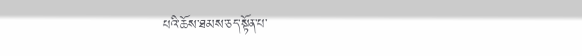པའི་ཆོས་ཐམས་ཅད་སྟོན་པ་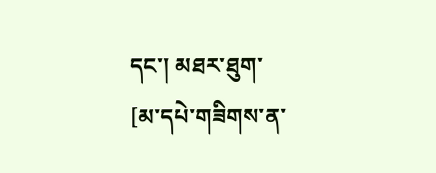དང་། མཐར་ཐུག་
[མ་དཔེ་གཟིགས་ན་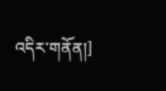འདིར་གནོན།]